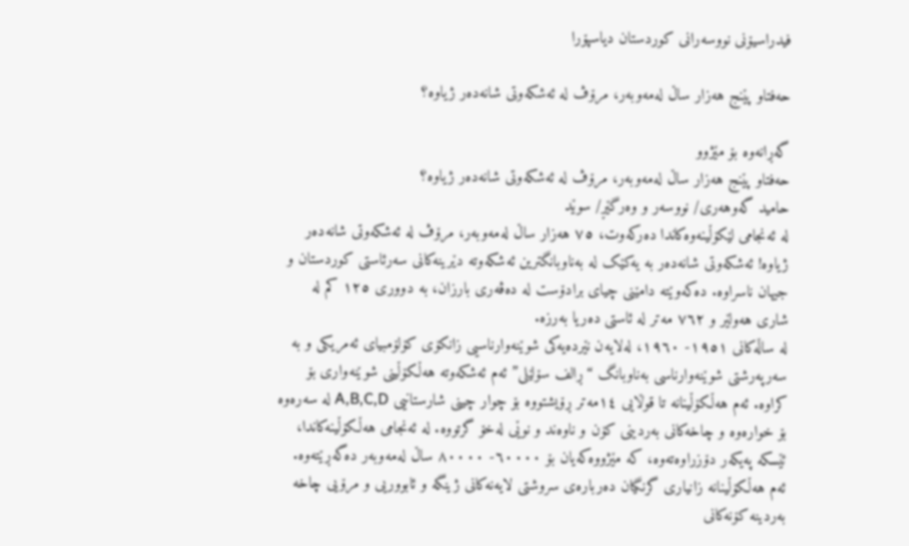فیدراسیۆنی نووسەرانی کوردستان دیاسپۆرا

حەفتاو پێنج هەزار ساڵ لەمەوبەر، مرۆڤ لە ئەشکەوتی شانەدەر ژیاوە؟

گەڕانەوە بۆ مێژوو
حەفتاو پێنج هەزار ساڵ لەمەوبەر، مرۆڤ لە ئەشکەوتی شانەدەر ژیاوە؟
حامید گەوهەری/ نووسەر و وەرگێڕ/ سوێد
لە ئەنجامی لێکۆڵینەوەکاندا دەرکەوت، ٧٥ هەزار ساڵ لەمەوبەر، مرۆڤ لە ئەشکەوتی شانەدەر ژیاوە! ئەشکەوتی شانەدەر بە یەکێک لە بەناوبانگترین ئەشکەوتە دێرینەکانی سەرئاستی کوردستان و جیهان ناسراوە. دەکەوێتە دامێنی چیای برادۆست لە دەڤەری بارزان، بە دووری ١٢٥ کم لە شاری هەولێر و ٧٦٢ مەتر لە ئاستی دەریا بەرزە.
لە ساڵەکانی ١٩٥١- ١٩٦٠، لەلایەن نێردەیەکی شوێنەوارناسیی زانکۆی کۆلۆمبیای ئەمریکی و بە سەرپەرشتی شوێنەوارناسی بەناوبانگ “ڕالف سۆلێلی” ئەم ئەشکەوتە هەڵکۆڵینی شوێنەواری بۆ کراوە. ئەم هەڵکۆڵینانە تا قوڵایی ١٤مەتر ڕۆیشتووە بۆ چوار چینی شارستانیی A,B,C,D لە سەرەوە بۆ خوارەوە و چاخەکانی بەردینی کۆن و ناوەند و نوێی لەخۆ گرتووە. لە ئەنجامی هەڵکۆڵینەکاندا، ئێسکە پەیکەر دۆزراوەتەوە، کە مێژووەکەیان بۆ ٦٠٠٠٠- ٨٠٠٠٠ ساڵ لەمەوبەر دەگەڕێتەوە. ئەم هەڵکۆڵینانە زانیاری گرنگیان دەربارەی سروشتی لایەنەکانی ژینگە و ئابووریی و مرۆیی چاخە بەردینە کۆنەکانی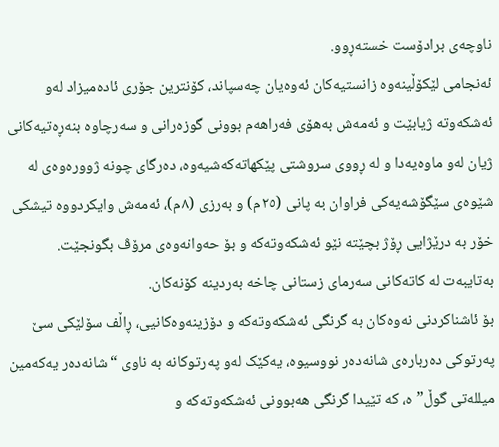ناوچەی برادۆست خستەڕوو.
ئەنجامی لێکۆڵینەوە زانستیەکان ئەوەیان چەسپاند، کۆنترین جۆری ئادەمیزاد لەو ئەشکەوتە ژیابێت و ئەمەش بەهۆی فەراهەم بوونی گوزەرانی و سەرچاوە بنەڕەتیەکانی ژیان لەو ماوەیەدا و لە ڕووی سروشتی پێکهاتەکەشیەوە، دەرگای چونە ژوورەوەی لە شێوەی سێگۆشەیەکی فراوان بە پانی (٢٥م) و بەرزی (٨م)، ئەمەش وایکردووە تیشکی خۆر بە درێژایی ڕۆژ بچێتە نێو ئەشکەوتەکە و بۆ حەوانەوەی مرۆڤ بگونجێت. بەتایبەت لە کاتەکانی سەرمای زستانی چاخە بەردینە کۆنەکان.
بۆ ئاشناکردنی نەوەکان بە گرنگی ئەشکەوتەکە و دۆزینەوەکانیی، ڕاڵف سۆلێکی سێ پەرتوکی دەربارەی شانەدەر نووسیوە، یەکێک لەو پەرتوکانە بە ناوی “شانەدەر یەکەمین میللەتی گوڵ”ە، کە تێیدا گرنگی هەبوونی ئەشکەوتەکە و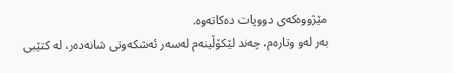مێژووەکەی دووپات دەکاتەوە.
بەر لەو وتارەم، چەند لێکۆڵینەم لەسەر ئەشکەوتی شانەدەر، لە کتێبی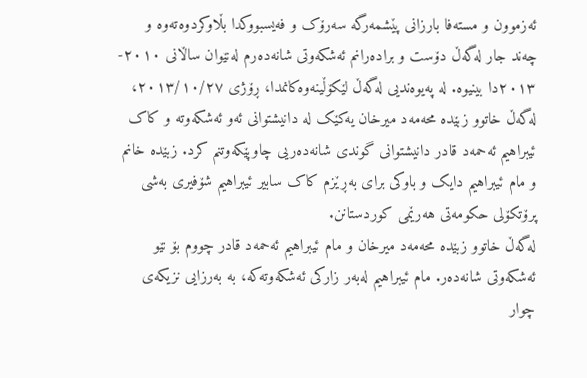ئەزموون و مستەفا بارزانی پێشمەرگە سەرۆک و فەیسبووکدا بڵاوکردوەتەوە و چەند جار لەگەڵ دۆست و برادەرانم ئەشکەوتی شانەدەرم لەنێوان ساڵانی ٢٠١٠- ٢٠١٣دا بینیوە. لە پەیوەندیی لەگەڵ لێکۆڵینەوەکانمدا، ڕۆژی ٢٠١٣/١٠/٢٧، لەگەڵ خاتوو زبێدە محەمەد میرخان یەکێک لە دانیشتوانی ئەو ئەشکەوتە و کاک ئیبراهیم ئەحمەد قادر دانیشتوانی گوندی شانەدەریی چاوپێکەوتنم کرد. زبێدە خانم و مام ئیبراهیم دایک و باوکی برای بەڕێزم کاک سابیر ئیبراهیم شۆفیری بەشی پرۆتکۆلی حکومەتی هەرێمی کوردستانن.
لەگەڵ خاتوو زبێدە محەمەد میرخان و مام ئیبراهیم ئەحمەد قادر چووم بۆ نێو ئەشکەوتی شانەدەر. مام ئیبراهیم لەبەر زارکی ئەشکەوتەکە، بە بەرزایی نزیکەی چوار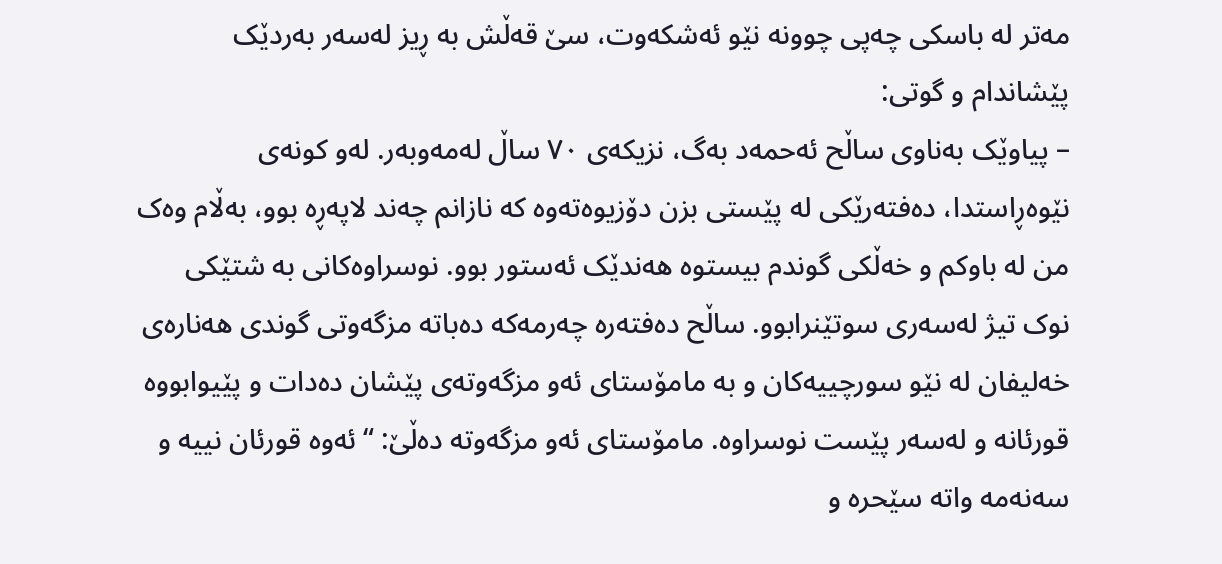مەتر لە باسکی چەپی چوونە نێو ئەشکەوت، سێ قەڵش بە ڕیز لەسەر بەردێک پێشاندام و گوتی:
– پیاوێک بەناوی ساڵح ئەحمەد بەگ، نزیکەی ٧٠ ساڵ لەمەوبەر. لەو کونەی نێوەڕاستدا، دەفتەرێکی لە پێستی بزن دۆزیوەتەوە کە نازانم چەند لاپەڕە بوو، بەڵام وەک من لە باوکم و خەڵکی گوندم بیستوە هەندێک ئەستور بوو. نوسراوەکانی بە شتێکی نوک تیژ لەسەری سوتێنرابوو. ساڵح دەفتەرە چەرمەکە دەباتە مزگەوتی گوندی هەنارەی خەلیفان لە نێو سورچییەکان و بە مامۆستای ئەو مزگەوتەی پێشان دەدات و پێیوابووە قورئانە و لەسەر پێست نوسراوە. مامۆستای ئەو مزگەوتە دەڵێ: “ئەوە قورئان نییە و سەنەمە واتە سێحرە و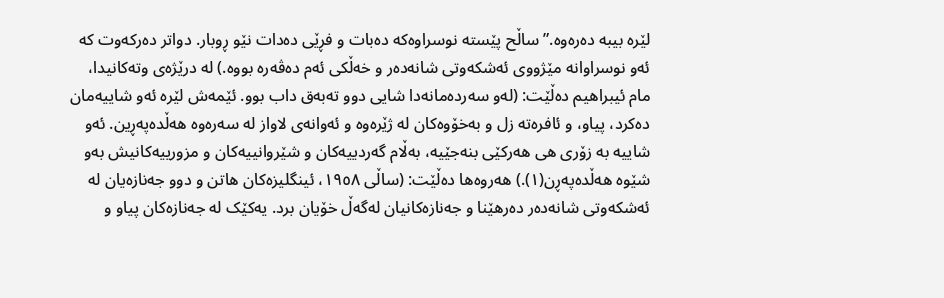لێرە بیبە دەرەوە.” ساڵح پێستە نوسراوەکە دەبات و فڕێی دەدات نێو ڕوبار. دواتر دەرکەوت کە ئەو نوسراوانە مێژووی ئەشکەوتی شانەدەر و خەڵکی ئەم دەڤەرە بووە.) لە درێژەی وتەکانیدا، مام ئیبراهیم دەڵێت: (لەو سەردەمانەدا شایی دوو تەبەق داب بوو. ئێمەش لێرە ئەو شاییەمان دەکرد، پیاو، و ئافرەتە زل و بەخۆوەکان لە ژێرەوە و ئەوانەی لاواز لە سەرەوە هەڵدەپەڕین. ئەو شاییە بە زۆری هی هەرکێی بنەجێیە، بەڵام گەردییەکان و شێروانییەکان و مزورییەکانیش بەو شێوە هەڵدەپەڕن(١).) هەروەها دەڵێت: (ساڵی ١٩٥٨، ئینگلیزەکان هاتن و دوو جەنازەیان لە ئەشکەوتی شانەدەر دەرهێنا و جەنازەکانیان لەگەڵ خۆیان برد. یەکێک لە جەنازەکان پیاو و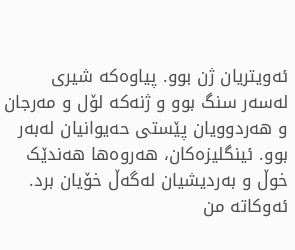ئەویتریان ژن بوو. پیاوەکە شیری لەسەر سنگ بوو و ژنەکە لۆل و مەرجان و هەردوویان پێستی حەیوانیان لەبەر بوو. ئینگلیزەکان، هەروەها هەندێک خوڵ و بەردیشیان لەگەڵ خۆیان برد. ئەوکاتە من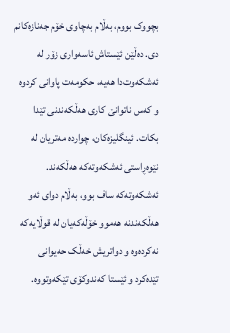بچووک بووم، بەڵام بەچاوی خۆم جەنازەکانم دی. دەڵێن ئێستاش ئاسەواری زۆر لە ئەشکەوت‌دا هەیە، حکومەت پاوانی کردوە و کەس ناتوانێ کاری هەڵکەندنی تێدا بکات. ئینگلیزەکان، چواردە مەتریان لە نێوەڕاستی ئەشکەوتەکە هەڵکەند. ئەشکەوتەکە ساف بوو، بەڵام دوای ئەو هەڵکەندنە هەموو خۆڵەکەیان لە قوڵایەکە نەکردەوە و دواتریش خەڵک حەیوانی تێدەکرد و ئێستا کەندوکۆی تێکەوتووە.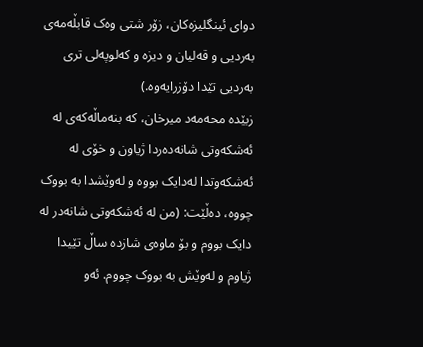دوای ئینگلیزەکان، زۆر شتی وەک قابڵەمەی بەردیی و قەلیان و دیزە و کەلوپەلی تری بەردیی تێدا دۆزرایەوە.)
زبێدە محەمەد میرخان، کە بنەماڵەکەی لە ئەشکەوتی شانەدەردا ژیاون و خۆی لە ئەشکەوتدا لەدایک بووە و لەوێشدا بە بووک چووە، دەڵێت: (من لە ئەشکەوتی شانەدر لە دایک بووم و بۆ ماوەی شازدە ساڵ تێیدا ژیاوم و لەوێش بە بووک چووم. ئەو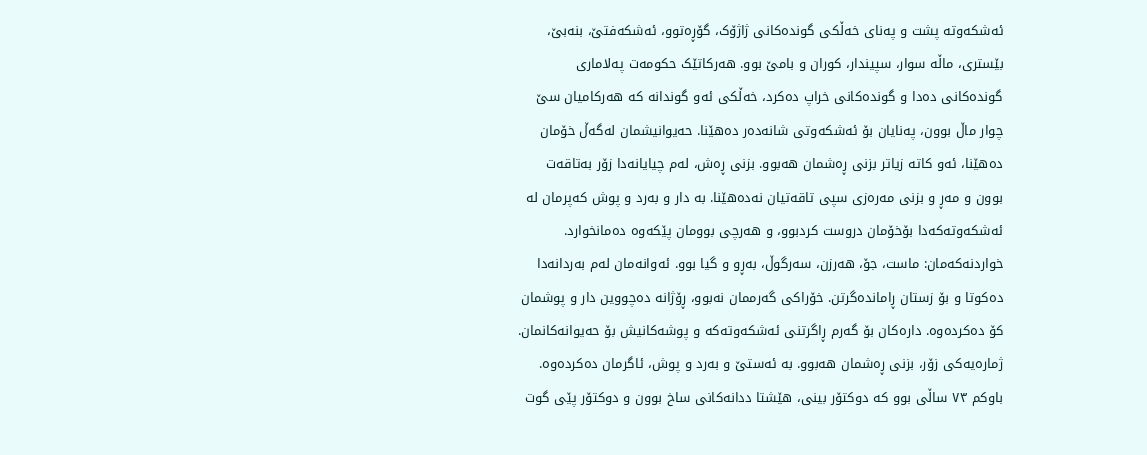ئەشکەوتە پشت و پەنای خەڵکی گوندەکانی ژاژۆک، گۆڕەتوو، ئەشکەفتێ، بنەبێ، بێستری، ماڵە سوار، سپیندار، کوران و بامێ بوو. هەرکاتێک حکومەت پەلاماری گوندەکانی دەدا و گوندەکانی خراپ دەکرد، خەڵکی ئەو گوندانە کە هەرکامیان سێ چوار ماڵ بوون، پەنایان بۆ ئەشکەوتی شانەدەر دەهێنا. حەیوانیشمان لەگەڵ خۆمان دەهێنا، ئەو کاتە زیاتر بزنی ڕەشمان هەبوو. بزنی ڕەش، لەم چیایانەدا زۆر بەتاقەت بوون و مەڕ و بزنی مەرەزی سپی تاقەتیان نەدەهێنا. بە دار و بەرد و پوش کەپرمان لە ئەشکەوتەکەدا بۆخۆمان دروست کردبوو، و هەرچی بوومان پێکەوە دەمانخوارد. خواردنەکەمان: ماست، جۆ، هەرزن، سەرگوڵ، بەڕو و گیا بوو. ئەوانەمان لەم بەردانەدا دەکوتا و بۆ زستان ڕاماندەگرتن. خۆراکی گەرممان نەبوو، ڕۆژانە دەچووین دار و پوشمان کۆ دەکردەوە. دارەکان بۆ گەرم ڕاگرتنی ئەشکەوتەکە و پوشەکانیش بۆ حەیوانەکانمان. ژمارەیەکی زۆر، بزنی ڕەشمان هەبوو. بە ئەستێ و بەرد و پوش، ئاگرمان دەکردەوە. باوکم ٧٣ ساڵی بوو کە دوکتۆر بینی، هێشتا ددانەکانی ساخ بوون و دوکتۆر پێی گوت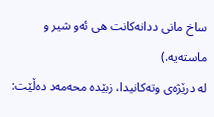ساخ مانی ددانەکانت هی ئەو شیر و ماستەیە.)
لە درێژەی وتەکانیدا، زبێدە محەمەد دەڵێت: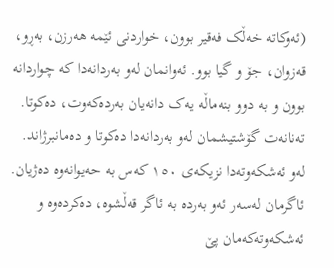(ئەوکاتە خەڵک فەقیر بوون، خواردنی ئێمە هەرزن، بەڕو، قەزوان، جۆ و گیا بوو. ئەوانمان لەو بەردانەدا کە چواردانە بوون و بە دوو بنەماڵە یەک دانەیان بەردەکەوت، دەکوتا. تەنانەت گۆشتیشمان لەو بەردانەدا دەکوتا و دەمانبرژاند. لەو ئەشکەوتەدا نزیکەی ١٥٠ کەس بە حەیوانەوە دەژیان. ئاگرمان لەسەر ئەو بەردە بە ئاگر قەڵشوە، دەکردەوە و ئەشکەوتەکەمان پێ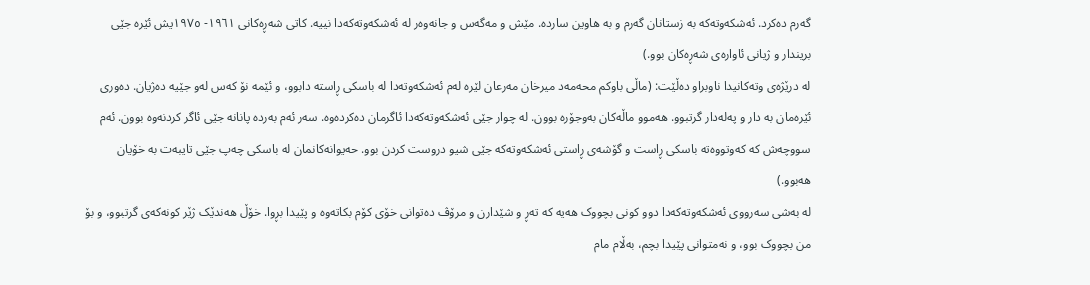گەرم دەکرد. ئەشکەوتەکە بە زستانان گەرم و بە هاوین ساردە. مێش و مەگەس و جانەوەر لە ئەشکەوتەکەدا نییە. کاتی شەڕەکانی ١٩٦١- ١٩٧٥یش ئێرە جێی بریندار و ژیانی ئاوارەی شەڕەکان بوو.)
لە درێژەی وتەکانیدا ناوبراو دەڵێت: (ماڵی باوکم محەمەد میرخان مەرعان لێرە لەم ئەشکەوتەدا لە باسکی ڕاستە دابوو، و ئێمە نۆ کەس لەو جێیە دەژیان. دەوری ئێرەمان بە دار و پەلەدار گرتبوو. هەموو ماڵەکان بەوجۆرە بوون. لە چوار جێی ئەشکەوتەکەدا ئاگرمان دەکردەوە. سەر ئەم بەردە پانانە جێی ئاگر کردنەوە بوون. ئەم سووچەش کە کەوتووەتە باسکی ڕاست و گۆشەی ڕاستی ئەشکەوتەکە جێی شیو دروست کردن بوو. حەیوانەکانمان لە باسکی چەپ جێی تایبەت بە خۆیان هەبوو.)
لە بەشی سەرووی ئەشکەوتەکەدا دوو کونی بچووک هەیە کە تەڕ و شێدارن و مرۆڤ دەتوانی خۆی کۆم بکاتەوە و پێیدا بڕوا. خۆڵ هەندێک ژێر کونەکەی گرتبوو، و بۆ من بچووک بوو، و نەمتوانی پێیدا بچم، بەڵام مام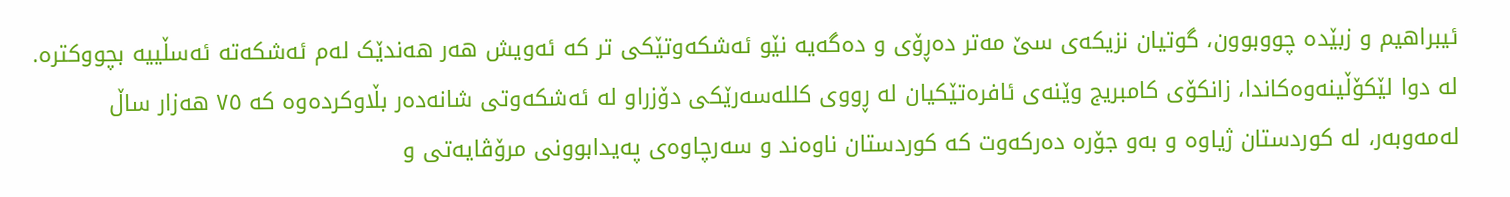ئیبراهیم و زبێدە چووبوون، گوتیان نزیکەی سێ مەتر دەڕۆی و دەگەیە نێو ئەشکەوتێکی تر کە ئەویش هەر هەندێک لەم ئەشکەتە ئەسڵییە بچووکترە.
لە دوا لێکۆڵینەوەکاندا، زانکۆی کامبریج وێنەی ئافرەتێکیان لە ڕووی کللەسەرێکی دۆزراو لە ئەشکەوتی شانەدەر بڵاوکردەوە کە ٧٥ هەزار ساڵ لەمەوبەر، لە کوردستان ژیاوە و بەو جۆرە دەرکەوت کە کوردستان ناوەند و سەرچاوەی پەیدابوونی مرۆڤایەتی و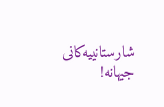شارستانییەکانی جیهانە!